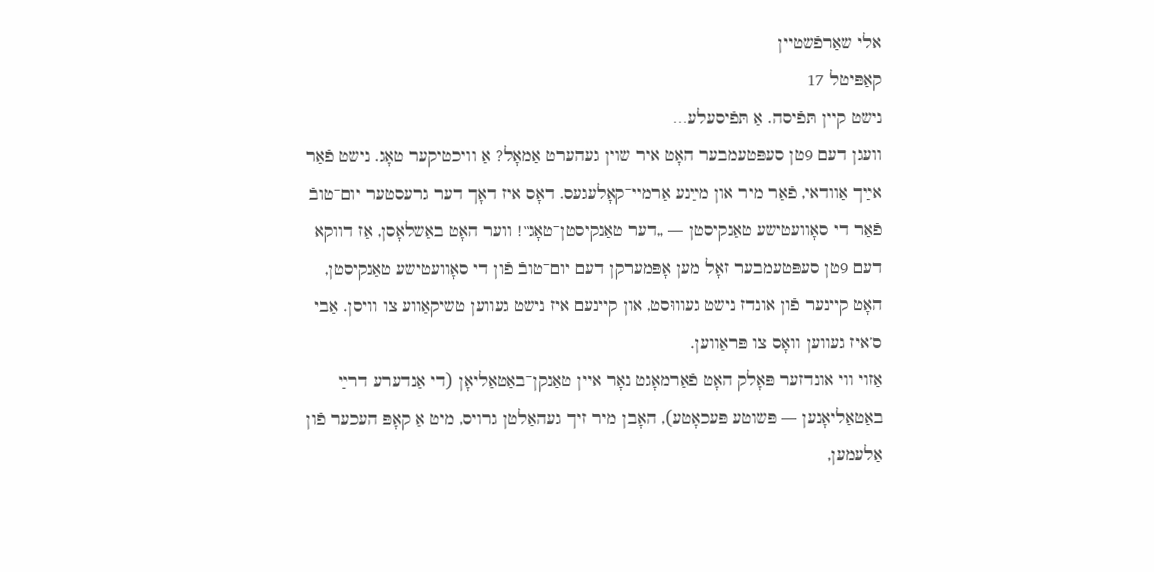אלי שאַרפֿשטיין
קאַפּיטל 17
נישט קיין תּפֿיסה. אַ תּפֿיסעלע…
וועגן דעם 9טן סעפּטעמבער האָט איר שוין געהערט אַמאָל? אַ וויכטיקער טאָג. נישט פֿאַר אײַך אַוודאי, פֿאַר מיר און מײַנע אַרמיי־קאָלעגעס. דאָס איז דאָך דער גרעסטער יום־טובֿ פֿאַר די סאָוועטישע טאַנקיסטן — „דער טאַנקיסטן־טאָג‟! ווער האָט באַשלאָסן, אַז דווקא דעם 9טן סעפּטעמבער זאָל מען אָפּמערקן דעם יום־טובֿ פֿון די סאָוועטישע טאַנקיסטן, האָט קיינער פֿון אונדז נישט געוווּסט, און קיינעם איז נישט געווען טשיקאַווע צו וויסן. אַבי ס’איז געווען וואָס צו פּראַווען.
אַזוי ווי אונדזער פּאָלק האָט פֿאַרמאָגט נאָר איין טאַנקן־באַטאַליאָן (די אַנדערע דרײַ באַטאַליאָנען — פּשוטע פּעכאָטע), האָבן מיר זיך געהאַלטן גרויס, מיט אַ קאָפּ העכער פֿון אַלעמען,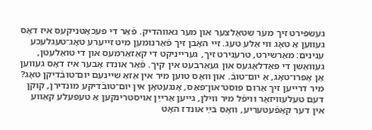געשפּירט זיך מער שטאָלצער און מער גאווהדיק. פֿאַר די פּעכאָטניקעס איז דאָס געווען אַ טאָג ווי אַלע טעג. זיי האָבן זיך פֿאַרנומען מיט זייערע טאָג־טעגלעכע ענינים: מאַרשירט, טרענירט זיך, גערייניקט די קאַזאַרמעס און די טואַלעטן, געוואַשן די פּאַדלאָגעס און געאַרבעט אין קיך. פֿאַר אונדז אָבער איז דאָס געווען אַן אָפּרו־טאָג, אַ יום־טובֿ. און וואָס טוען מיר אין אַזאַ שיינעם יום־טובֿדיקן טאָג? מיר דרייען זיך אַרום פּוסט־און־פּאַס, אָנגעטאָן אין יום־טובֿדיקע מונדירן, קוקן דעם טעלעוויזאָר וויפֿל מיר ווילן, גייען אַרײַן אויסטרינקען אַ טעפּעלע קאַווע אין דער קאַפֿעטעריע, וואָס בײַ אונדז האָט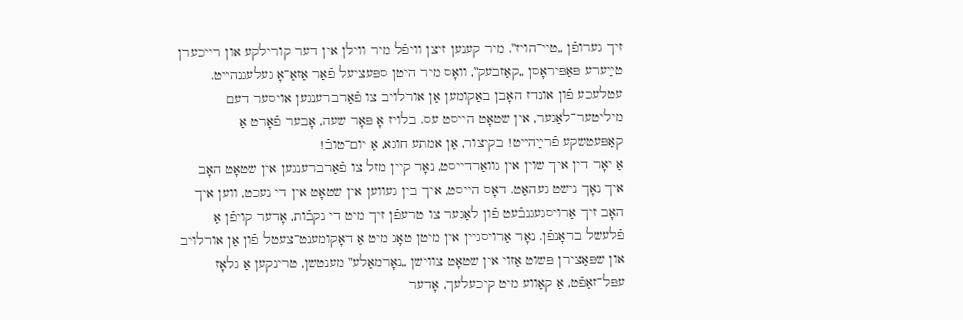זיך גערופֿן „טיי־הויז‟. מיר קענען זיצן וויפֿל מיר ווילן אין דער קורילקע און רייכערן טײַערע פּאַפּיראָסן „קאַזבעק‟, וואָס מיר היטן ספּעציעל פֿאַר אַזאַ־אָ געלעגנהײט. עטלעכע פֿון אונדז האָבן באַקומען אַן אורלויב צו פֿאַרברענגען אויסער דעם מיליטער־לאַגער, אין שטאָט הייסט עס. בלויז אָ פּאָר שעה, אָבער פֿאָרט אַ קאַפּעטשקע פֿרײַהײט! בקיצור, אַן אמתע חוגא, אַ יום־טובֿ!
אַ יאָר דין איך שוין אין גוואַרדייסט, נאָר קיין מזל צו פֿאַרברענגען אין שטאָט האָב איך נאָך נישט געהאַט. דאָס הייסט, איך בין געווען אין שטאָט אין די נעכט, ווען איך האָב זיך אַרויסגעגנבֿעט פֿון לאַגער צו טרעפֿן זיך מיט די נקבֿות, אָדער קויפֿן אַ פֿלעשל בראָנפֿן. נאָר אַרויסגיין אין מיטן טאָג מיט אַ דאָקומענט־צעטל פֿון אַן אורלויב און שפּאַצירן פּשוט אַזוי אין שטאָט צווישן „נאָרמאַלע‟ מענטשן, טרינקען אַ גלאָז עפּל־זאַפֿט, אַ קאַווע מיט קיכעלעך, אָדער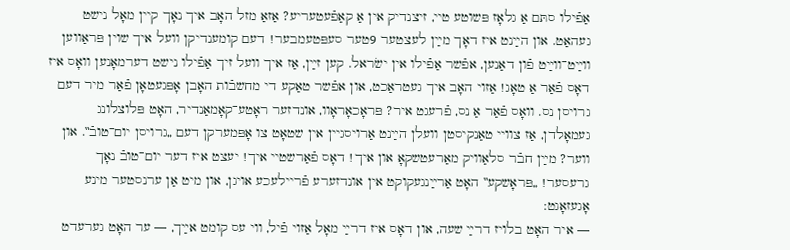אַפֿילו סתּם אַ גלאָז פּשוטע טיי, זיצנדיק אין אַ קאַפֿעטעריע? אַזאַ מזל האָב איך נאָך קיין מאָל נישט געהאַט. און הײַנט איז דאָך מײַן לעצטער 9טער סעפּטעמבער! דעם קומענדיקן וועל איך שוין פּראַווען ווײַט־ווײַט פֿון דאַנען, אפֿשר אַפֿילו אין ישׂראל. קען זײַן, אַז איך וועל זיך אַפֿילו נישט דערמאָנען וואָס איז דאָס פֿאַר אַ טאָג! אַזוי האָב איך געטראַכט, און אפֿשר טאַקע די מחשבֿות האָבן אָפּגעטאָן פֿאַר מיר דעם גרויסן נס. וואָס פֿאַר אַ נס, פֿרעגט איר? פּראָכאָראָוו, אונדזער ראָטע־קאָמאַנדיר, האָט פּלוצלונג געמאָלדן, אַז צוויי טאַנקיסטן וועלן הײַנט אַרויסגיין אין שטאָט צו אָפּמערקן דעם „גרויסן יום־טובֿ‟. און ווער? מײַן חבֿר סלאַוויק מאַרעטשקאָ און איך! דאָס פֿאַרשטיי איך! יעצט איז דער יום־טובֿ נאָך גרעסער! „פּראָשקע‟ האָט אַרײַנגעקוקט אין אונדזערע פֿריילעכע אויגן, און מיט אַן ערנסטער מינע אָגעזאָגט:
— איר האָט בלויז דרײַ שעה, און דאָס איז דרײַ מאָל אַזוי פֿיל, ווי עס קומט אײַך, — ער האָט גערעדט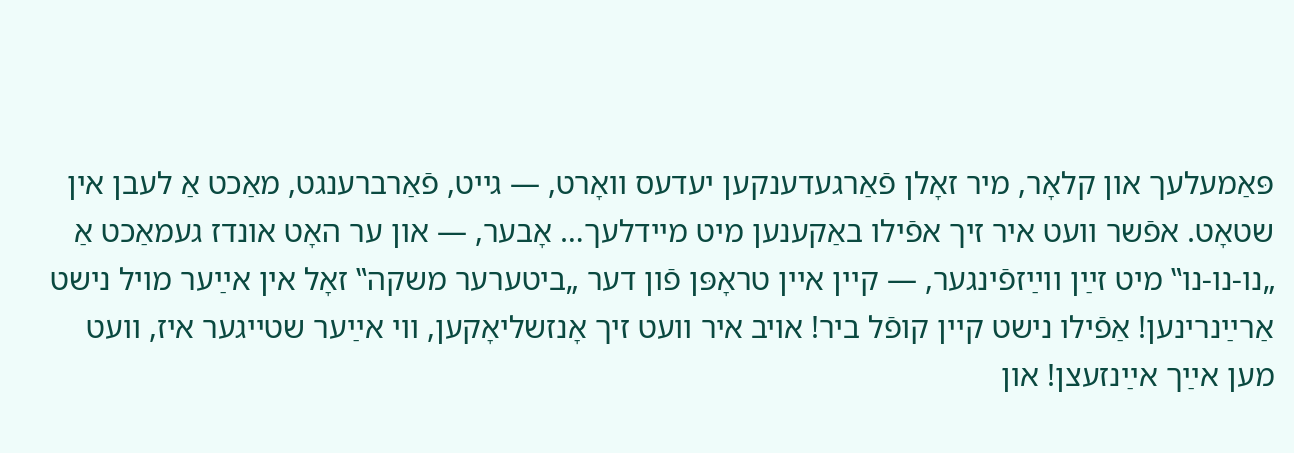פּאַמעלעך און קלאָר, מיר זאָלן פֿאַרגעדענקען יעדעס וואָרט, — גייט, פֿאַרברענגט, מאַכט אַ לעבן אין שטאָט. אפֿשר וועט איר זיך אפֿילו באַקענען מיט מיידלעך… אָבער, — און ער האָט אונדז געמאַכט אַ „נו-נו-נו‟ מיט זײַן ווײַזפֿינגער, — קיין איין טראָפּן פֿון דער „ביטערער משקה‟ זאָל אין אײַער מויל נישט אַרײַנרינען! אַפֿילו נישט קיין קופֿל ביר! אויב איר וועט זיך אָנזשליאָקען, ווי אײַער שטייגער איז, וועט מען אײַך אײַנזעצן! און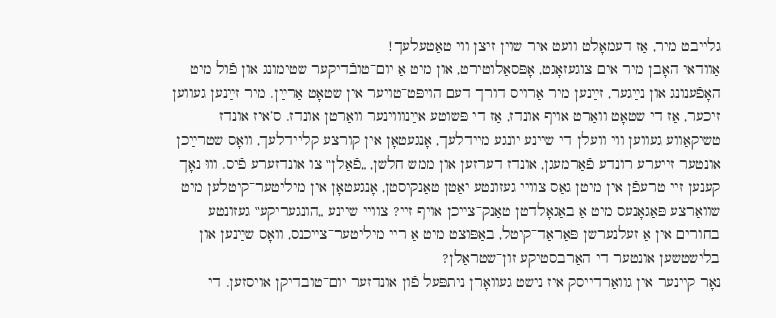גלייבט מיר, אַז דעמאָלט וועט איר שוין זיצן ווי טאַטעלעך!
אַוודאי האָבן מיר אים צוגעזאָגט, אָפּסאַלוטירט, און מיט אַ יום־טובֿדיקער שטימונג און פֿול מיט האָפֿענונג און נײַגער, זײַנען מיר אַרויס דורך דעם הויפּט־טויער אין שטאָט אַרײַן. מיר זײַנען געווען זיכער, אַז די שטאָט וואַרט אויף אונדז, אַז די פּשוטע אײַנוווינער וואַרטן אונדז. ס’איז אונדז טשיקאַווע געווען ווי וועלן די שיינע יונגע מיידלעך, אָנגעטאָן אין קורצע קליידלעך, וואָס שטרײַכן אונטער זייערע רונדע פֿאַרמעגן, אונדז דערזען און ממש חלשן, „פֿאַלן‟ צו אונדזערע פֿיס. וווּ נאָך קענען זיי טרעפֿן אין מיטן גאַס צוויי געזונטע יאַטן טאַנקיסטן, אָנגעטאָן אין מיליטער־קיטלען מיט שוואַרצע פּאַגאָנעס מיט אַ באַגאָלדטן טאַנק־צײכן אויף זיי? צוויי שיינע „הונגעריקע‟ געזונטע בחורים אין אַ זעלנערשן פּאַראַד־קיטל, באַפּוצט מיט אַ ריי מיליטער־צײכנס, וואָס שײַנען און בלישטשען אונטער די האַרבסטיקע זון־שטראַלן?
נאָר קיינער אין גוואַרדייסק איז נישט געוואָרן ניתפּעל פֿון אונדזער יום־טובדיקן אויסזען. די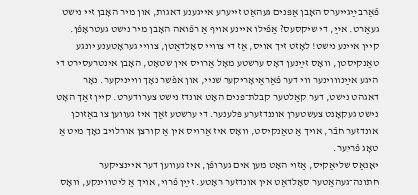פֿאַרבײַגייערס האָבן אַפּנים געהאַט זייערע אייגענע דאגות, און מיר האָבן זיי נישט געאַרט. אײַ, די שיקסעס? אַפֿילו איינע אויף אַ רפֿואה האָבן מיר נישט געטראָפֿן. קיין איינע נישט! לאָזט זיך אויס, אַז די צוויי סאָלדאַטן, צוויי געראָטענע יונגע טאַנקיסטן, וואָס זײַנען דאָס ערשטע מאָל אַרויס אין שטאָט, האָבן אינטרעסירט די היגע אײַנוווינער ווי דער פֿאַראַיאָריקער שניי, און אפֿשר נאָך ווייניקער. נאָר דאגהט נישט, דער קאַלטער קבלת־פּנים האָט אונדז נישט צערודערט. קיין זאַך האָט נישט געקאָנט צעשטערן אוננדזערע פּלענער. די ערשטע זאַך איז געווען צו באַזוכן אונדזער חבֿר, אויך אַ טאַנקיסט, וואָס איז אַרויס אין אַ קורצן אורלויב נאָך מיט אַ טאָג פֿריִער.
יאָנאַס שליאַקיס, אַזוי האָט מען אים גערופֿן, איז געווען דער איינציקער חתונה־געהאַטער סאָלדאַט אין אונדזער ראָטע. זײַן פֿרוי, אויך אַ ליטווינקע, וואָס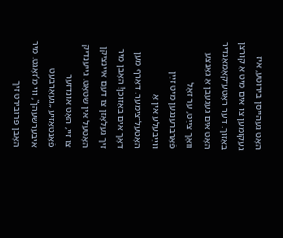האָט געהייסן בירוטע, איז געקומען צו אים מיט אַ קורצן באַזוך. דער ראָטע־קאָמאַנדיר האָט אים געגעבן אַ גאַנצע וואָך צײַט, ער זאָל פֿאַרברענגען מיט זײַן ווײַבעלע אין אַ האָטעל־צימער. דאַרף מען דאָך אים באַזוכן! האָבן מיר זיך געלאָזן צו דעם איינציקן האָטעל אין שטאָט. גייענדיק צו זיי, האָט אונדזער פֿאַנטאַזיע „געאַרבעט איבערשעהן‟, ווי מ’זאָגט. מיר האָבן פּרובירט זיך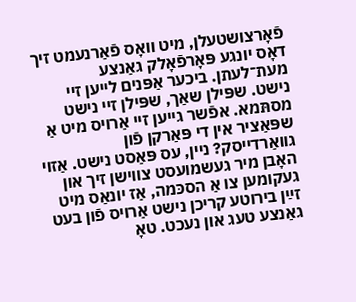פֿאָרצושטעלן, מיט וואָס פֿאַרנעמט זיך דאָס יונגע פּאָרפֿאָלק גאַנצע מעת־לעתן. ביכער אַפּנים לייען זיי נישט. שפּילן שאַך, שפּילן זיי נישט מסתּמא. אפֿשר גייען זיי אַרויס מיט אַ שפּאַציר אין די פּאַרקן פֿון גוואַרדייסק? ניין, עס פּאַסט נישט. אַזוי האָבן מיר געשמועסט צווישן זיך און געקומען צו אַ הסכּמה, אַז יונאַס מיט זײַן בירוטע קריכן נישט אַרויס פֿון בעט גאַנצע טעג און נעכט. טאָ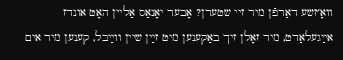וואָ׳זשע דאַרפֿן מיר זיי שטערן? אָבער יאָנאַס אַליין האָט אונדז אײַגעלאַדט, מיר זאָלן זיך באַקענען מיט זײַן שיין ווײַבל, קענען מיר אים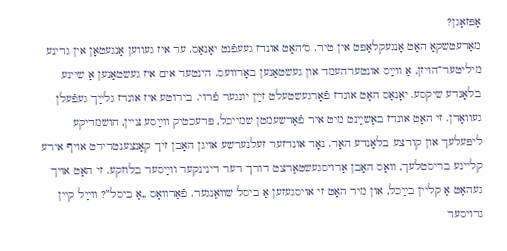אָפּזאָגן?
מאַרעטשקאָ האָט אָנגעקלאַפּט אין טיר. ס׳האָט אונדז געעפֿנט יאָנאַס. ער איז געווען אָנגעטאָן אין גרינע מיליטער־הויזן, אַ ווײַס אונטערהעמד און געשטאַנען באָרוועס. הינטער אים איז געשטאַנען אַ שיינע בלאָנדע שיקסע. יאָנאַס האָט אונדז פֿאָרגעשטעלט זײַן יונגער פֿרוי. בירוטע איז אונדז גלײַך געפֿעלן געוואָרן. זי האָט אונדז באַשײַנט מיט איר פֿאַרשעמטן שמייכל, פּרעכטיק ווײַסע ציין, חושמדיקע ליפּעלעך און קורצע בלאָנדע האָר. נאָר אונדזער זעלנערשע אויגן האָבן זיך קאָנצענטרירט אויף אירע קליינע בריסטלעך, וואָס האָבן אַרויסגעשטאַרצט דורך דער דינינקער ווײַסער בלוזקע. זי האָט אויך געהאַט אַ קליין בײַכל, און מיר האָט זי אויסגעזען אַ ביסל שוואַנגער. פֿאַרוואָס „אַ ביסל‟? ווײַל קיין גרויסער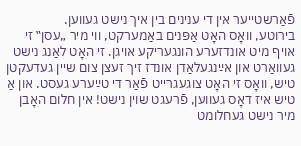פֿאַרשטייער אין די ענינים בין איך נישט געווען.
בירוטע, וואָס האָט אַפּנים באַמערקט, ווי מיר „עסן‟ זי אויף מיט אונדזערע הונגעריקע אויגן. זי האָט לאַנג נישט געוואַרט און אײַנגעלאַדן אונדז זיך זעצן צום שיין געדעקטן טיש, וואָס זי האָט צוגעגרייט פֿאַר די טײַערע געסט. און אַ טיש איז דאָס געווען, פֿרעגט שוין נישט! אין חלום האָבן מיר נישט געחלומט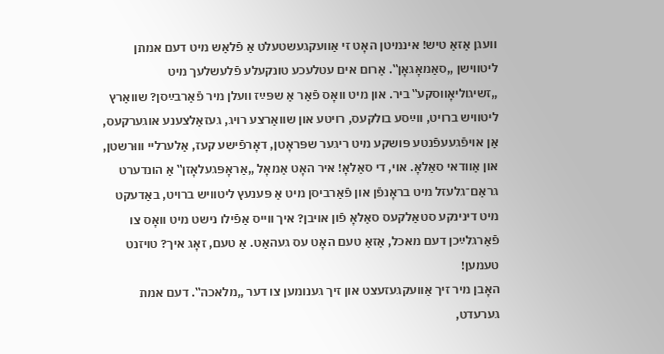וועגן אַזאַ טיש! אינמיטן האָט זי אַוועקגעשטעלט אַ פֿלאַש מיט דעם אמתן ליטווישן „סאַמאָגאָן‟. אַרום אים עטלעכע טונקעלע פֿלעשלעך מיט „זשיגוליאָווסקע‟ ביר. און מיט וואָס פֿאַר אַ שפּײַז וועלן מיר פֿאַרבײַסן? שוואַרץ ליטוויש ברויט, ווײַסע בולקעס, רויטע און שוואַרצע רויג, געזאַלצענע אוגערקעס, אַן אויפֿגעעפֿנטע פּושקע מיט ריגער שפּראָטן, דאָרפֿישע קעז, אַלערליי וווּרשטן, און אַוודאי סאַלאָ. אוי, די סאַלאָ! איר האָט אַמאָל „אַראָפּגעלאָזן‟ אַ הונדערט גראַם־גלעזל מיט בראָנפֿן און פֿאַרביסן מיט אַ פּענעץ ליטוויש ברויט, באַדעקט מיט דינינקע סטאַלקעס סאַלאָ פֿון אויבן? איך ווייס אַפֿילו נישט מיט וואָס צו פֿאַרגלײַכן דעם מאכל, אַזאַ טעם האָט עס געהאַט. אַ טעם, זאָג איך? טויזנט טעמען!
האָבן מיר זיך אַוועקגעזעצט און זיך גענומען צו דער „מלאכה‟. דעם אמת גערעדט,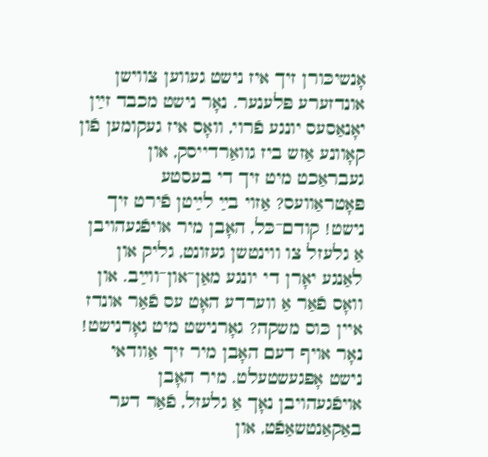אָנשיכּורן זיך איז נישט געווען צווישן אונדזערע פּלענער. נאָר נישט מכבד זײַן יאָנאַסעס יונגע פֿרוי, וואָס איז געקומען פֿון קאָוונע אַזש ביז גוואַרדייסק, און געבראַכט מיט זיך די בעסטע פּאָטראַוועס? אַזוי בײַ לײַטן פֿירט זיך נישט! קודם־כּל, האָבן מיר אויפֿגעהויבן אַ גלעזל צו ווינטשן געזונט, גליק און לאַנגע יאָרן די יונגע מאַן־און־ווײַב. און וואָס פֿאַר אַ ווערדע האָט עס פֿאַר אונדז איין כּוס משקה? גאָרנישט מיט גאָרנישט! נאָר אויף דעם האָבן מיר זיך אַוודאי נישט אָפּגעשטעלט. מיר האָבן אויפֿגעהויבן נאָך אַ גלעזל, פֿאַר דער באַקאַנטשאַפֿט, און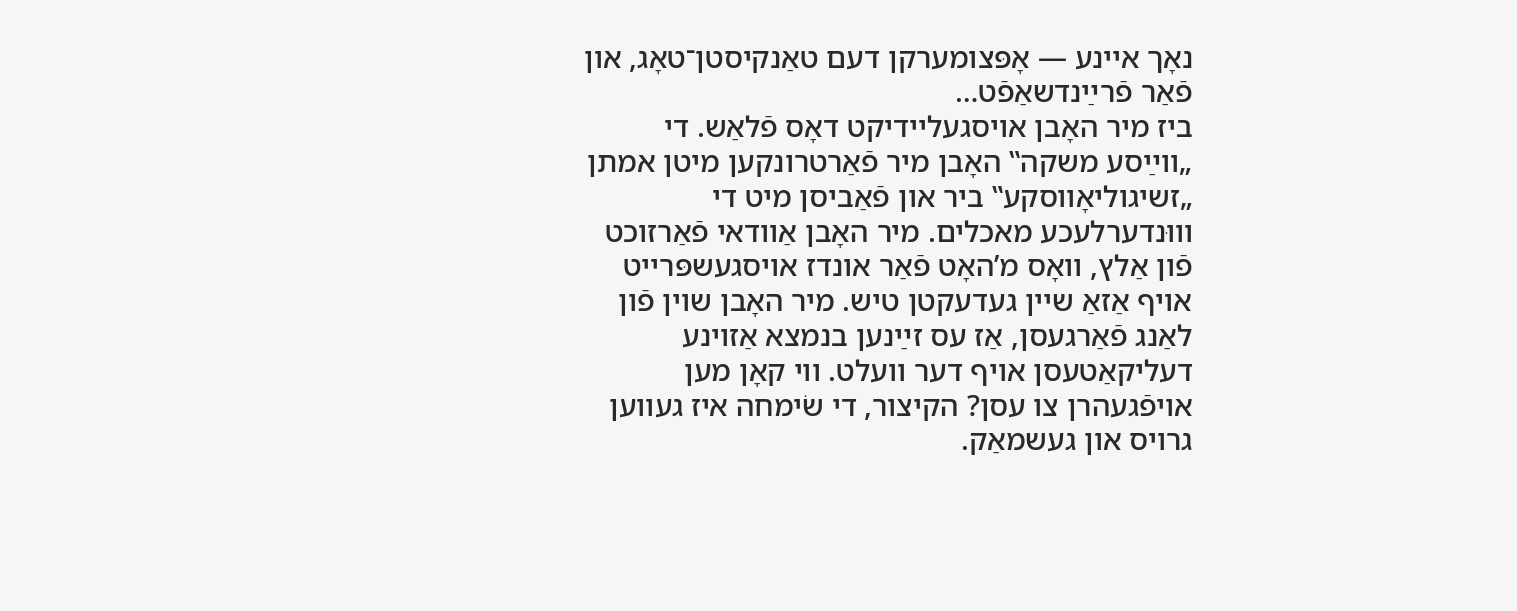נאָך איינע — אָפּצומערקן דעם טאַנקיסטן־טאָג, און פֿאַר פֿרײַנדשאַפֿט…
ביז מיר האָבן אויסגעליידיקט דאָס פֿלאַש. די „ווײַסע משקה‟ האָבן מיר פֿאַרטרונקען מיטן אמתן „זשיגוליאָווסקע‟ ביר און פֿאַביסן מיט די וווּנדערלעכע מאכלים. מיר האָבן אַוודאי פֿאַרזוכט פֿון אַלץ, וואָס מ’האָט פֿאַר אונדז אויסגעשפּרייט אויף אַזאַ שיין געדעקטן טיש. מיר האָבן שוין פֿון לאַנג פֿאַרגעסן, אַז עס זײַנען בנמצא אַזוינע דעליקאַטעסן אויף דער וועלט. ווי קאָן מען אויפֿגעהרן צו עסן? הקיצור, די שׂימחה איז געווען גרויס און געשמאַק.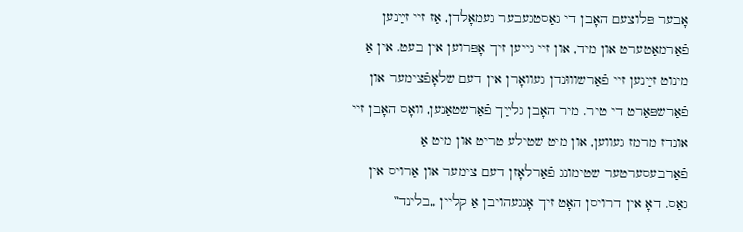אָבער פּלוצעם האָבן די גאַסטגעבער געמאָלדן, אַז זיי זײַנען פֿאַרמאַטערט און מיד, און זיי גייען זיך אָפּרוען אין בעט. אין אַ מינוט זײַנען זיי פֿאַרשוווּנדן געוואָרן אין דעם שלאָפֿצימער און פֿאַרשפּאַרט די טיר. מיר האָבן גלײַך פֿאַרשטאַנען, וואָס האָבן זיי אונדז מרמז געווען, און מיט שטילע טריט און מיט אַ פֿאַרבעסערטער שטימונג פֿאַרלאָזן דעם צימער און אַרויס אין גאַס. דאָ אין דרויסן האָט זיך אָנגעהויבן אַ קליין „בלינד‟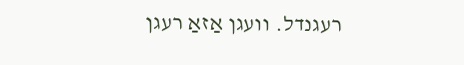רעגנדל. וועגן אַזאַ רעגן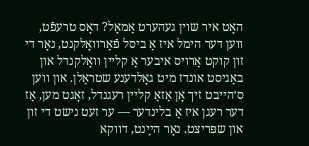האָט איר שוין געהערט אַמאָל? דאָס טרעפֿט, ווען דער הימל איז אַ ביסל פֿאַרוואָלקנט, נאָר די זון קוקט אַרויס איבער אַ קליין וואָלקנדל און באַגיסט אונדז מיט גאָלדענע שטראַלן. און ווען ס׳הייבט זיך אָן אַזאַ קליין רעגנדל, זאָגט מען, אַז דער רעגן איז אַ בלינדער — ער זעט נישט די זון און שפּריצט. נאָר הײַנט, דווקא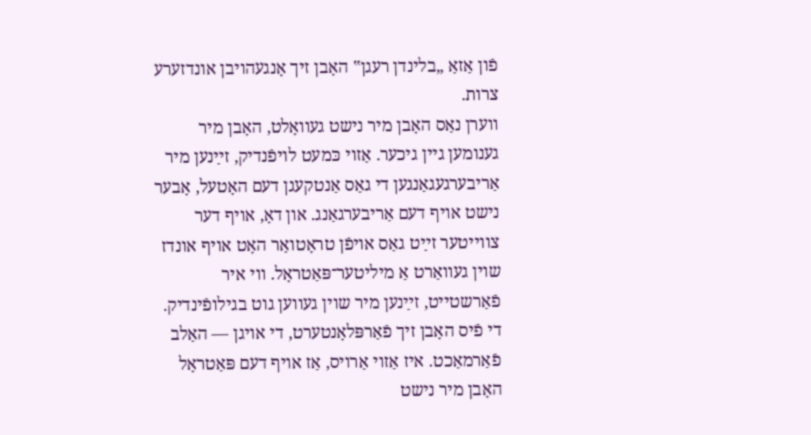פֿון אַזאַ „בלינדן רעגן‟ האָבן זיך אָנגעהויבן אונדזערע צרות.
ווערן נאַס האָבן מיר נישט געוואָלט, האָבן מיר גענומען גיין גיכער. אַזוי כּמעט לויפֿנדיק, זײַנען מיר אַריבערגעגאַנגען די גאַס אַנטקעגן דעם האָטעל, אָבער נישט אויף דעם אַריבערגאַנג. און דאָ, אויף דער צווייטער זײַט גאַס אויפֿן טראָטואַר האָט אויף אונדז שוין געוואַרט אַ מיליטער־פּאַטראָל. ווי איר פֿאַרשטייט, זײַנען מיר שוין געווען גוט בגילופֿינדיק. די פֿיס האָבן זיך פֿאַרפּלאָנטערט, די אויגן — האַלב פֿאַרמאַכט. איז אַזוי אַרויס, אַז אויף דעם פּאַטראָל האָבן מיר נישט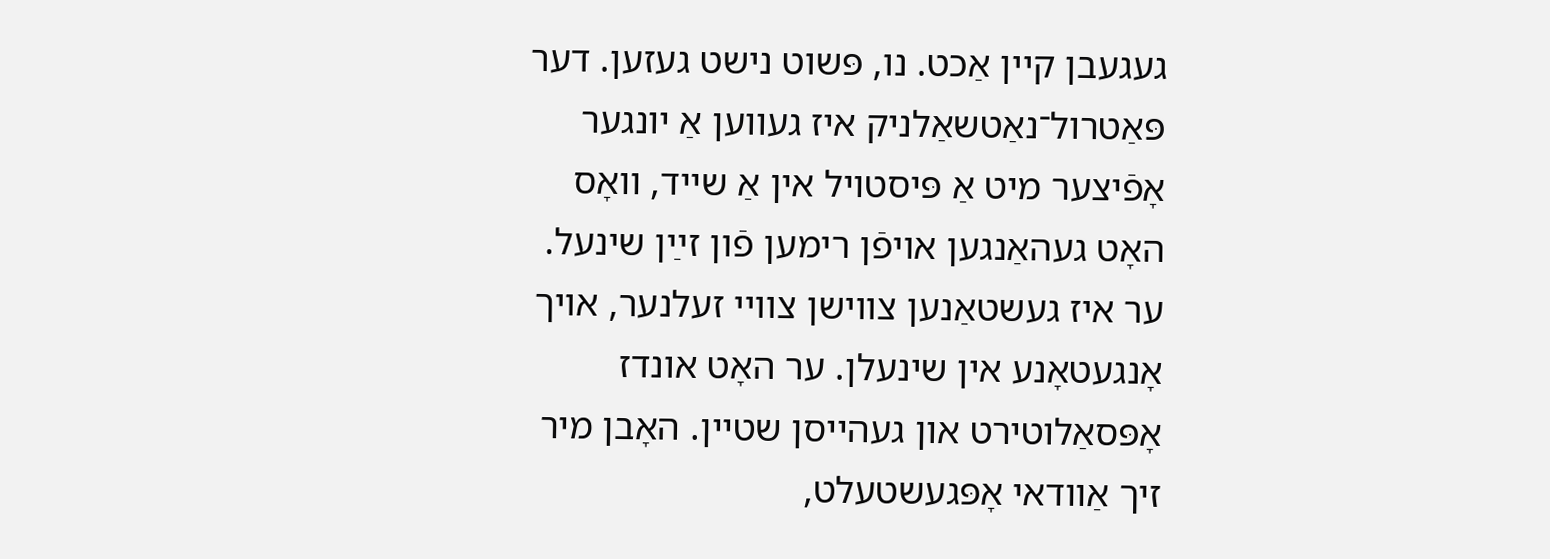געגעבן קיין אַכט. נו, פּשוט נישט געזען. דער פּאַטרול־נאַטשאַלניק איז געווען אַ יונגער אָפֿיצער מיט אַ פּיסטויל אין אַ שייד, וואָס האָט געהאַנגען אויפֿן רימען פֿון זײַן שינעל. ער איז געשטאַנען צווישן צוויי זעלנער, אויך אָנגעטאָנע אין שינעלן. ער האָט אונדז אָפּסאַלוטירט און געהייסן שטיין. האָבן מיר זיך אַוודאי אָפּגעשטעלט,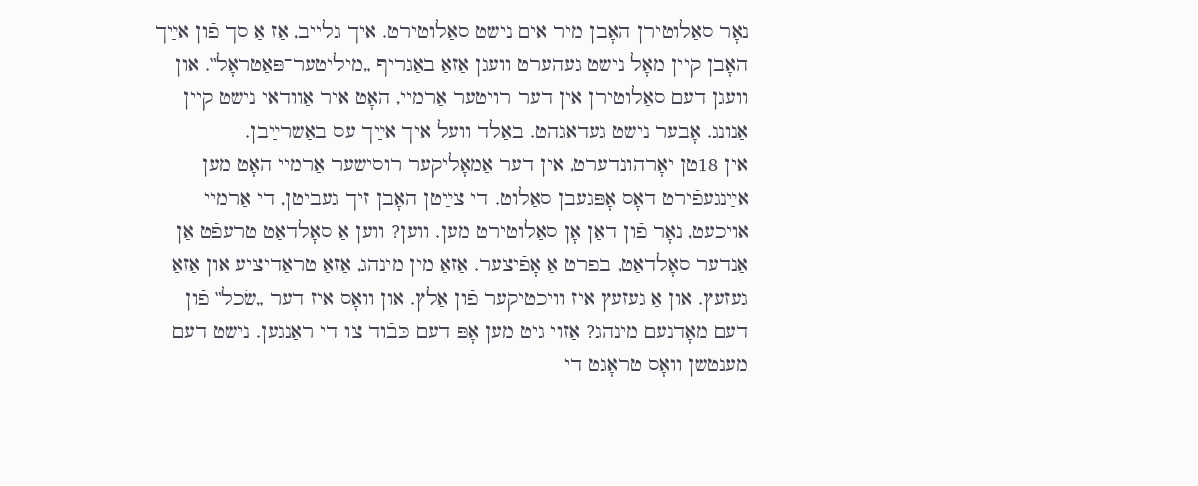נאָר סאַלוטירן האָבן מיר אים נישט סאַלוטירט. איך גלייב, אַז אַ סך פֿון אײַך האָבן קיין מאָל נישט געהערט וועגן אַזאַ באַגריף „מיליטער־פּאַטראָל‟. און וועגן דעם סאַלוטירן אין דער רויטער אַרמיי, האָט איר אַוודאי נישט קיין אַנונג. אָבער נישט געדאגהט. באַלד וועל איך אײַך עס באַשרײַבן.
אין 18טן יאָרהונדערט, אין דער אַמאָליקער רוסישער אַרמיי האָט מען אײַנגעפֿירט דאָס אָפּגעבן סאַלוט. די צײַטן האָבן זיך געביטן, די אַרמיי אויכעט, נאָר פֿון דאַן אָן סאַלוטירט מען. ווען? ווען אַ סאָלדאַט טרעפֿט אַן אַנדער סאָלדאַט, בפרט אַ אָפֿיצער. אַזאַ מין מינהג, אַזאַ טראַדיציע און אַזאַ געזעץ. און אַ געזעץ איז וויכטיקער פֿון אַלץ. און וואָס איז דער „שׂכל‟ פֿון דעם מאָדנעם מינהג? אַזוי גיט מען אָפּ דעם כּבֿוד צו די ראַנגען. נישט דעם מענטשן וואָס טראָגט די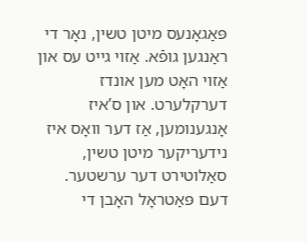פּאַגאָנעס מיטן טשין, נאָר די ראַנגען גופֿא. אַזוי גייט עס און אַזוי האָט מען אונדז דערקלערט. און ס’איז אָנגענומען, אַז דער וואָס איז נידעריקער מיטן טשין, סאַלוטירט דער ערשטער.
דעם פּאַטראָל האָבן די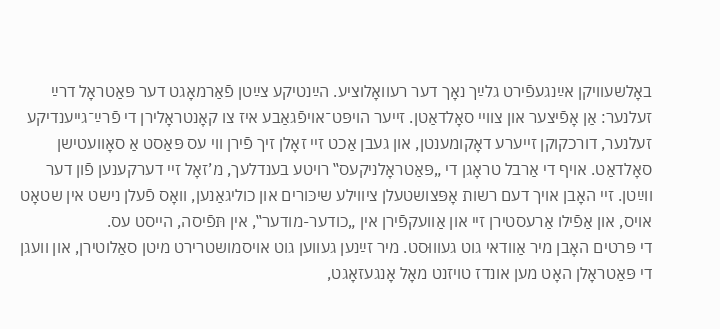באָלשעוויקן אײַנגעפֿירט גלײַך נאָך דער רעוואָלוציע. הײַנטיקע צײַטן פֿאַרמאָגט דער פּאַטראָל דרײַ זעלנער: אַן אָפֿיצער און צוויי סאָלדאַטן. זייער הויפּט־אויפֿגאַבע איז צו קאָנטראָלירן די פֿרײַ־גייענדיקע זעלנער, דורכקוקן זייערע דאָקומענטן, און געבן אַכט זיי זאָלן זיך פֿירן ווי עס פּאַסט אַ סאָוועטישן סאָלדאַט. אויף די אַרבל טראָגן די „פּאַטראָלניקעס‟ רויטע בענדלעך, מ’זאָל זיי דערקענען פֿון דער ווײַטן. זיי האָבן אויך דעם רשות אָפּצושטעלן ציווילע שיכּורים און כוליגאַנען, וואָס פֿעלן נישט אין שטאָט אויס, און אַפֿילו אַרעסטירן זיי און אַוועקפֿירן אין „כודער-מודער‟, אין תּפֿיסה, הייסט עס.
די פּרטים האָבן מיר אַוודאי גוט געוווּסט. מיר זײַנען געווען גוט אויסמושטרירט מיטן סאַלוטירן, און וועגן די פּאַטראָלן האָט מען אונדז טויזנט מאָל אָנגעזאָגט,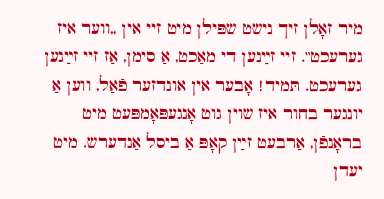מיר זאָלן זיך נישט שפּילן מיט זיי אין „ווער איז גערעכט‟. זיי זײַנען די מאַכט, אַ סימן, אַז זיי זײַנען גערעכט. תּמיד! אָבער אין אונדזער פֿאַל, ווען אַ יונגער בחור איז שוין גוט אָנגעפּאָמפּעט מיט בראָנפֿן, אַרבעט זײַן קאָפּ אַ ביסל אַנדערש. מיט יעדן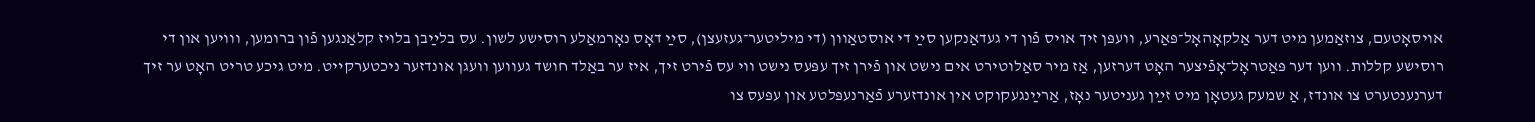אויסאָטעם, צוזאַמען מיט דער אַלקאָהאָל־פּאַרע, וועפּן זיך אויס פֿון די געדאַנקען סײַ די אוסטאַוון (די מיליטער־געזעצן), סײַ דאָס נאָרמאַלע רוסישע לשון. עס בלײַבן בלויז קלאַנגען פֿון ברומען, ווויען און די רוסישע קללות. ווען דער פּאַטראָל־אָפֿיצער האָט דערזען, אַז מיר סאַלוטירט אים נישט און פֿירן זיך עפּעס נישט ווי עס פֿירט זיך, איז ער באַלד חושד געווען וועגן אונדזער ניכטערקײט. מיט גיכע טריט האָט ער זיך דערנענטערט צו אונדז, אַ שמעק געטאָן מיט זײַן געניטער נאָז, אַרײַנגעקוקט אין אונדזערע פֿאַרנעפּלטע און עפּעס צו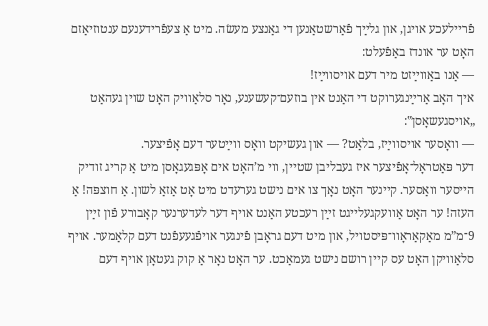פֿריילעכע אויגן, און גלײַך פֿאַרשטאַנען די גאַנצע מעשׂה. מיט אַ צעפֿרידענעם ענטוזיאַזם האָט ער אונדז באַפֿעלט:
— אַנו באַווײַזט מיר דעם אויסווײַז!
איך האָב אַרײַנגערוקט די האַנט אין בוזעם־קעשענע, נאָר סלאַוויק האָט שוין געהאַט „אויסגעשאָסן‟:
— וואָסער אויסווײַז, בלאַט? — און געשיקט וואָס ווײַטער דעם אָפֿיצער.
דער פּאַטראָל־אָפֿיצער איז געבליבן שטיין, ווי מ’האָט אים אָפּגעגאָסן מיט אַ קריג זודיק הייסער וואַסער. קיינער האָט נאָך צו אים נישט גערעדט מיט אָט אַזאַ לשון. אַ חוצפּה! אַ העזה! ער האָט אַוועקגעלייגט זײַן רעכטע האַנט אויף דער לעדערנער קאָבורע פֿון זײַן 9־מ”מ מאַקאַראָוו־פּיסטויל, און מיט דעם גראָבן פֿינגער אויפֿגעעפֿנט דעם קלאַמער. אויף סלאַוויקן האָט עס קיין רושם נישט געמאַכט. ער האָט נאָר אַ קוק געטאָן אויף דעם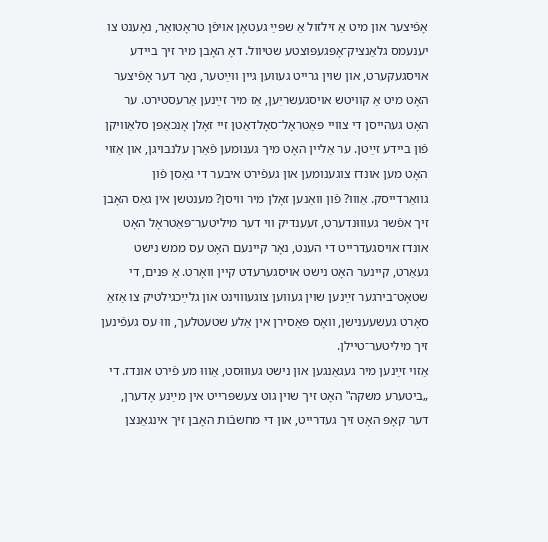אָפֿיצער און מיט אַ זילזול אַ שפּײַ געטאָן אויפֿן טראָטואַר, נאָענט צו יענעמס גלאַנציק־אָפּגעפּוצטע שטיוול. דאָ האָבן מיר זיך ביידע אויסגעקערט, און שוין גרייט געווען גיין ווײַטער, נאָר דער אָפֿיצער האָט מיט אַ קוויטש אויסגעשריִען, אַז מיר זײַנען אַרעסטירט. ער האָט געהייסן די צוויי פּאַטראָל־סאָלדאַטן זיי זאָלן אָנכאַפּן סלאַוויקן פֿון ביידע זײַטן. ער אַליין האָט מיך גענומען פֿאַרן עלנבויגן, און אַזוי האָט מען אונדז צוגענומען און געפֿירט איבער די גאַסן פֿון גוואַרדייסק. אַוווּ? פֿון וואַנען זאָלן מיר וויסן? מענטשן אין גאַס האָבן זיך אפֿשר געוווּנדערט, זעענדיק ווי דער מיליטער־פּאַטראָל האָט אונדז אויסגעדרייט די הענט, נאָר קיינעם האָט עס ממש נישט געאַרט, קיינער האָט נישט אויסגערעדט קיין וואָרט. אַ פּנים, די שטאָט־בירגער זײַנען שוין געווען צוגעוווינט און גלײַכגילטיק צו אַזאַ סאָרט געשעענישן, וואָס פּאַסירן אין אַלע שטעטלעך, וווּ עס געפֿינען זיך מיליטער־טיילן.
אַזוי זײַנען מיר געגאַנגען און נישט געוווּסט, אַוווּ מע פֿירט אונדז. די „ביטערע משקה‟ האָט זיך שוין גוט צעשפּרייט אין מײַנע אָדערן, דער קאָפּ האָט זיך געדרייט, און די מחשבֿות האָבן זיך אינגאַנצן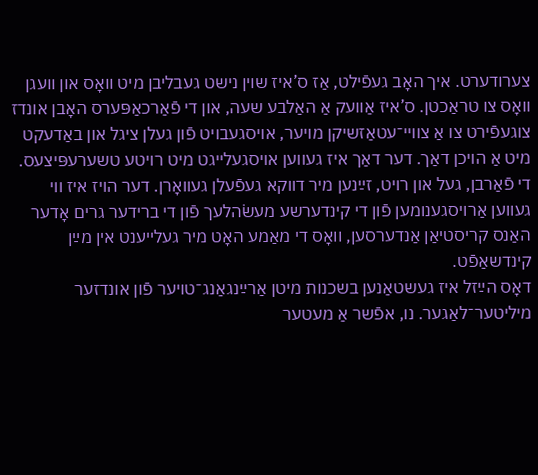צערודערט. איך האָב געפֿילט, אַז ס’איז שוין נישט געבליבן מיט וואָס און וועגן וואָס צו טראַכטן. ס’איז אַוועק אַ האַלבע שעה, און די פֿאַרכאַפּערס האָבן אונדז צוגעפֿירט צו אַ צוויי־עטאַזשיקן מויער, אויסגעבויט פֿון געלן ציגל און באַדעקט מיט אַ הויכן דאַך. דער דאַך איז געווען אויסגעלייגט מיט רויטע טשערעפּיצעס. די פֿאַרבן, געל און רויט, זײַנען מיר דווקא געפֿעלן געוואָרן. דער הויז איז ווי געווען אַרויסגענומען פֿון די קינדערשע מעשׂהלעך פֿון די ברידער גרים אָדער האַנס קריסטיאַן אַנדערסען, וואָס די מאַמע האָט מיר געלייענט אין מײַן קינדשאַפֿט.
דאָס הײַזל איז געשטאַנען בשכנות מיטן אַרײַנגאַנג־טויער פֿון אונדזער מיליטער־לאַגער. נו, אפֿשר אַ מעטער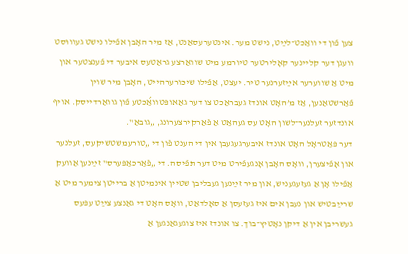צען פֿון די וואַכט־לײַט, נישט מער. אינטערעסאַנט, אַז מיר האָבן אפֿילו נישט געוווּסט וועגן דער קליינער קאָלירטער טיורמע מיט שוואַרצע גראַטעס איבער די פֿענצטער און מיט אַ שווערער אײַזערנער טיר. יעצט, אַפֿילו שיכּורערהייט, האָבן מיר שוין פֿאַרשטאַנען, אַז מ’האָט אונדז געבראַכט צו דער גאַאופּטוו́אַכטע פֿון גוואַרדייסק. אויף אונדזער זעלנער־לשון האָט עס געהאַט אַ פֿאַרקירצערונג, „גובאַ‟.
דער פּאַטראָל האָט אונדז איבערגעגעבן אין די הענט פֿון די „טורעמשטשיקעס, זעלנער און אָפֿיצערן, וואָס האָבן אָנגעפֿירט מיט דער תּפֿיסה. די „פֿאַרכאַפּערס‟ זײַנען אַוועק אַפֿילו אָן אַ געזעגעניש, און מיר זײַנען געבליבן שטיין אינמיטן אַ ברייטן צימער מיט אַ שרײַבטיש און נעבן אים איז געזעסן אַ סאָלדאַט, וואָס האָט די גאַנצע צײַט עפּעס געשריבן אין אַ דיקן נאָטיץ־בוך. צו אונדז איז צוגעגאַנגען אַ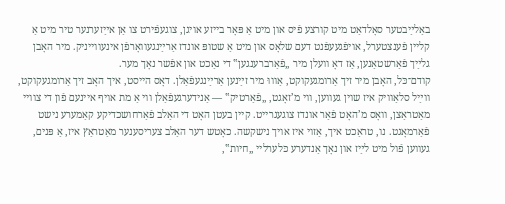באַלײַבטער סאָלדאַט מיט קורצע פֿיס און מיט אַ פּאָר בייזע אויגן, צוגעפֿירט צו אַן אײַזערנער טיר מיט אַ קליין פֿענצטערל, אויפֿגעעפֿנט דעם שלאָס און מיט אַ שטופּ אונדז אַרײַנגעוואָרפֿן אינעווייניק. מיר האָבן גלײַך פֿאַרשטאַנען, אַז דאָ וועלן מיר „פֿאַרברענגען‟ די נאַכט און אפֿשר נאָך מער.
קודם־כּל, האָבן מיר זיך אַרומגעקוקט, אַוווּ מיר זײַנען אַרײַנגעפֿאַלן. דאָס הייסט, איך האָב זיך אַרומגעקוקט, ווײַל סלאַוויק איז שוין געווען, ווי מ’זאָגט, „פֿאַרטיק‟ — אַנידערגעפֿאַלן ווי אַ מת אויף איינעם פֿון די צוויי מאַטראַצן, וואָס מ’האָט פֿאַר אונדז צוגעגרייט. קיין בעטן האָט די האַלב פֿאַרחושכדיקע קאַמערע נישט פֿאַרמאָגט. נו, טראַכט איך, אַזוי איז אויך נישקשה. כאָטש דער האַלב צעריסענער מאַטראַץ איז, אַ פּנים, געווען פֿול מיט לײַז און נאָך אַנדערע כּלערליי „חיות‟,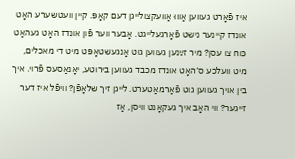איז פֿאָרט געווען אַוווּ אַוועקצולייגן דעם קאָפּ. קיין וועטשערע האָט אונדז קיינער נישט פֿאָרגעלייגט. אָבער ווער פֿון אונדז האָט געהאַט כּוח צו עסן? מיר זײַנען געווען גוט אָנגעשטאָפּט מיט די מאכלים, מיט וועלכע ס׳האָט אונדז מכבד געווען בירוטע, יאָנאַסעס פֿרוי. איך בין אויך געווען גוט פֿאַרמאַטערט. לייגן זיך שלאָפֿן? וויפֿל איז דער זייגער? ווי האָב איך געקאָנט וויסן, אַז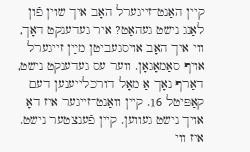קיין האַנט־זייגערל האָב איך שוין פֿון לאַנג נישט געהאַט? איר געדענקט דאָך, ווי איך האָב אויסגעביטן מײַן זייגערל אויף סאַמאָגאָן. ווער עס געדענקט נישט, דאַרף נאָך אַ מאָל דורכלייענען דעם קאַפּיטל 16. קיין וואַנט־זייגער איז דאָ אויך נישט געווען. קיין פֿענצטער נישט. איז ווי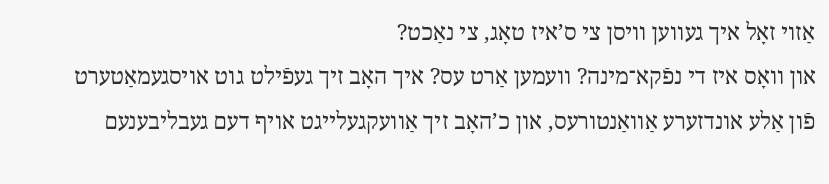אַזוי זאָל איך געווען וויסן צי ס’איז טאָג, צי נאַכט?
און וואָס איז די נפֿקא־מינה? וועמען אַרט עס? איך האָב זיך געפֿילט גוט אויסגעמאַטערט פֿון אַלע אונדזערע אַוואַנטורעס, און כ’האָב זיך אַוועקגעלייגט אויף דעם געבליבענעם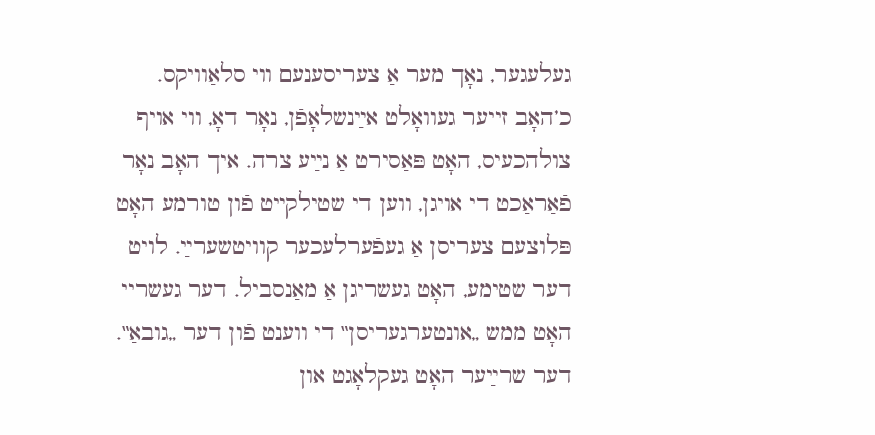געלעגער, נאָך מער אַ צעריסענעם ווי סלאַוויקס. כ’האָב זייער געוואָלט אײַנשלאָפֿן, נאָר דאָ, ווי אויף צולהכעיס, האָט פּאַסירט אַ נײַע צרה. איך האָב נאָר פֿאַראַכט די אויגן, ווען די שטילקײט פֿון טורמע האָט פּלוצעם צעריסן אַ געפֿערלעכער קוויטשערײַ. לויט דער שטימע, האָט געשריגן אַ מאַנסביל. דער געשריי האָט ממש „אונטערגעריסן‟ די ווענט פֿון דער „גובאַ‟. דער שרײַער האָט געקלאָגט און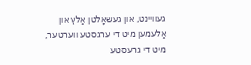געוויינט, און געשאָלטן אַלץ און אַלעמען מיט די ערגסטע ווערטער, מיט די גרעסטע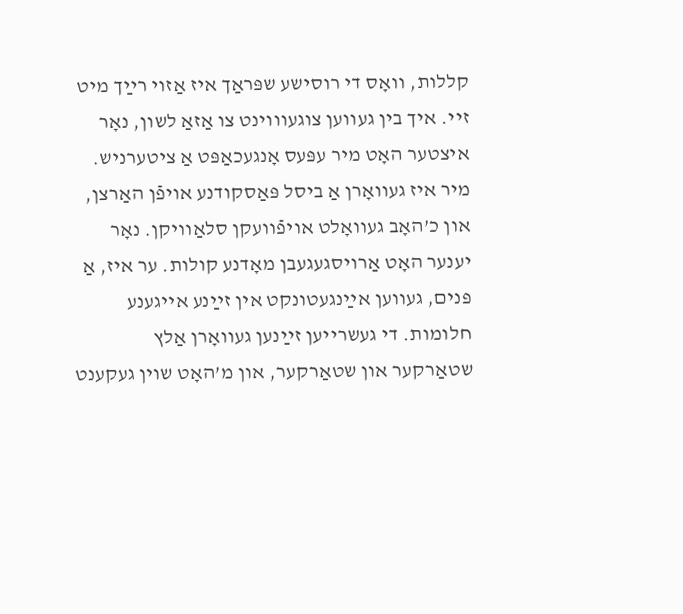קללות, וואָס די רוסישע שפּראַך איז אַזוי רײַך מיט זיי. איך בין געווען צוגעוווינט צו אַזאַ לשון, נאָר איצטער האָט מיר עפּעס אָנגעכאַפּט אַ ציטערניש. מיר איז געוואָרן אַ ביסל פּאַסקודנע אויפֿן האַרצן, און כ’האָב געוואָלט אויפֿוועקן סלאַוויקן. נאָר יענער האָט אַרויסגעגעבן מאָדנע קולות. ער איז, אַ פּנים, געווען אײַנגעטונקט אין זײַנע אייגענע חלומות. די געשרייען זײַנען געוואָרן אַלץ שטאַרקער און שטאַרקער, און מ’האָט שוין געקענט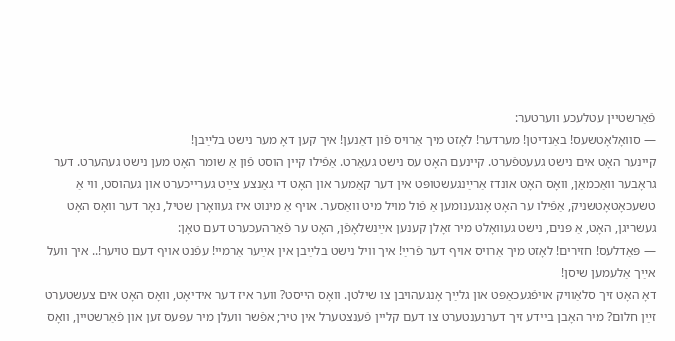פֿאַרשטיין עטלעכע ווערטער:
— סוואָלאָטשעס! באַנדיטן! מערדער! לאָזט מיך אַרויס פֿון דאַנען! איך קען דאָ מער נישט בלײַבן!
קיינער האָט אים נישט געעטפֿערט. קיינעם האָט עס נישט געאַרט. אַפֿילו קיין הוסט פֿון אַ שומר האָט מען נישט געהערט. דער גראָבער וואַכמאַן, וואָס האָט אונדז אַרײַנגעשטופּט אין דער קאַמער און האָט די גאַנצע צײַט גערייכערט און געהוסט, ווי אַ טשעכאָטאָטשניק, אַפֿילו ער האָט אָנגענומען אַ פֿול מויל מיט וואַסער. אויף אַ מינוט איז געוואָרן שטיל, נאָר דער וואָס האָט געשריגן, האָט, אַ פּנים, נישט געוואָלט מיר זאָלן קענען אײַנשלאָפֿן, האָט ער פֿאַרהעכערט דעם טאָן:
— פּאַדלעס! חזירים! לאָזט מיך אַרויס אויף דער פֿרײַ! איך וויל נישט בלײַבן אין אײַער אַרמיי! עפֿנט אויף דעם טויער!.. איך וועל אײַך אַלעמען שיסן!
דאָ האָט זיך סלאַוויק אויפֿגעכאַפּט און גלײַך אָנגעהויבן צו שילטן. וואָס הייסט? ווער איז דער אידיאָט, וואָס האָט אים צעשטערט זײַן חלום? מיר האָבן ביידע זיך דערנענטערט צו דעם קליין פֿענצטערל אין טיר; אפֿשר וועלן מיר עפּעס זען און פֿאַרשטיין, וואָס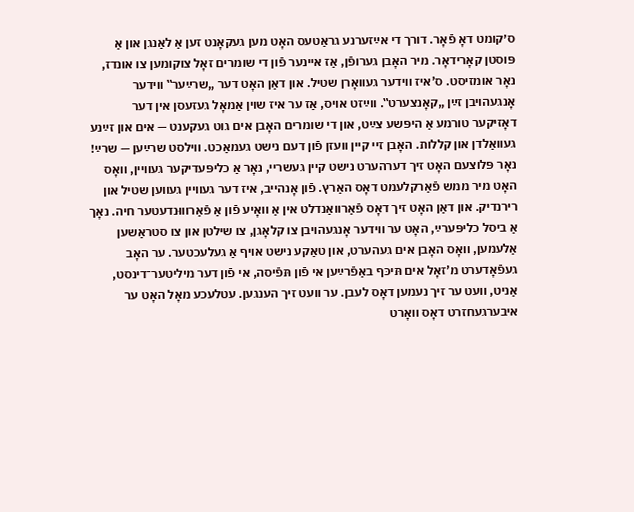ס׳קומט דאָ פֿאָר. דורך די אײַזערנע גראַטעס האָט מען געקאָנט זען אַ לאַנגן און אַ פּוסטן קאָרידאָר. מיר האָבן גערופֿן, אַז איינער פֿון די שומרים זאָל צוקומען צו אונדז, נאָר אומזיסט. ס’איז ווידער געוואָרן שטיל. און דאַן האָט דער „שרײַער‟ ווידער אָנגעהויבן זײַן „קאָנצערט‟. ווײַזט אויס, אַז ער איז שוין אַמאָל געזעסן אין דער דאָזיקער טורמע אַ היפּשע צײַט, און די שומרים האָבן אים גוט געקענט — אים און זײַנע געוואַלדן און קללות. האָבן זיי קיין וועזן פֿון דעם נישט געמאַכט. ווילסט שרײַען — שרײַ! נאָר פּלוצעם האָט זיך דערהערט נישט קיין געשריי, נאָר אַ כליפּעדיקער געוויין, וואָס האָט מיר ממש פֿאַרקלעמט דאָס האַרץ. פֿון אָנהייב, איז דער געוויין געווען שטיל און רירנדיק. און דאַן האָט זיך דאָס פֿאַרוואַנדלט אין אַ וואָיע פֿון אַ פֿאַרוווּנדעטער חיה. נאָך אַ ביסל כליפּערײַ, האָט ער ווידער אָנגעהויבן צו קלאָגן, צו שילטן און צו סטראַשען אַלעמען, וואָס האָבן אים געהערט, און טאַקע נישט אויף אַ געלעכטער. ער האָב געפֿאָדערט מ’זאָל אים תּיכּף באַפֿרײַען אי פֿון תּפֿיסה, אי פֿון דער מיליטער־דינסט, אַניט, וועט ער זיך נעמען דאָס לעבן. ער וועט זיך הענגען. עטלעכע מאָל האָט ער איבערגעחזרט דאָס וואָרט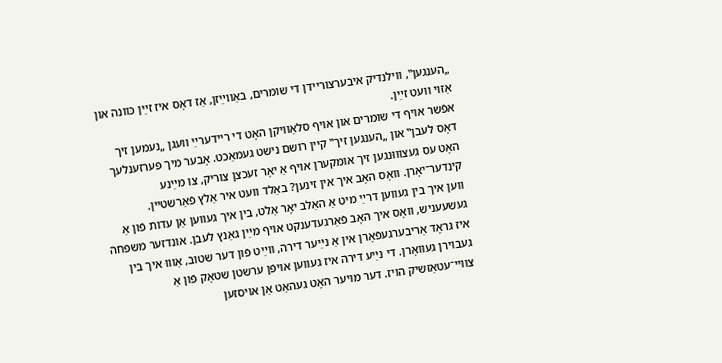„הענגען‟, ווילנדיק איבערצוריידן די שומרים, באַווײַזן, אַז דאָס איז זײַן כּוונה און אַזוי וועט זײַן.
אפֿשר אויף די שומרים און אויף סלאַוויקן האָט די ריידערײַ וועגן „נעמען זיך דאָס לעבן‟ און „הענגען זיך‟ קיין רושם נישט געמאַכט. אָבער מיך פּערזענלעך האָט עס געצוווּנגען זיך אומקערן אויף אַ יאָר זעכצן צוריק, צו מײַנע קינדער־יאָרן. וואָס האָב איך אין זינען? באַלד וועט איר אַלץ פֿאַרשטיין.
ווען איך בין געווען דרײַ מיט אַ האַלב יאָר אַלט, בין איך געווען אַן עדות פֿון אַ געשעעניש, וואָס איך האָב פֿאַרגעדענקט אויף מײַן גאַנץ לעבן. אונדזער משפּחה איז גראָד אַריבערגעפֿאָרן אין אַ נײַער דירה, ווײַט פֿון דער שטוב, אַוווּ איך בין געבוירן געוואָרן. די נײַע דירה איז געווען אויפֿן ערשטן שטאָק פֿון אַ צוויי־עטאַזשיק הויז. דער מויער האָט געהאַט אַן אויסזען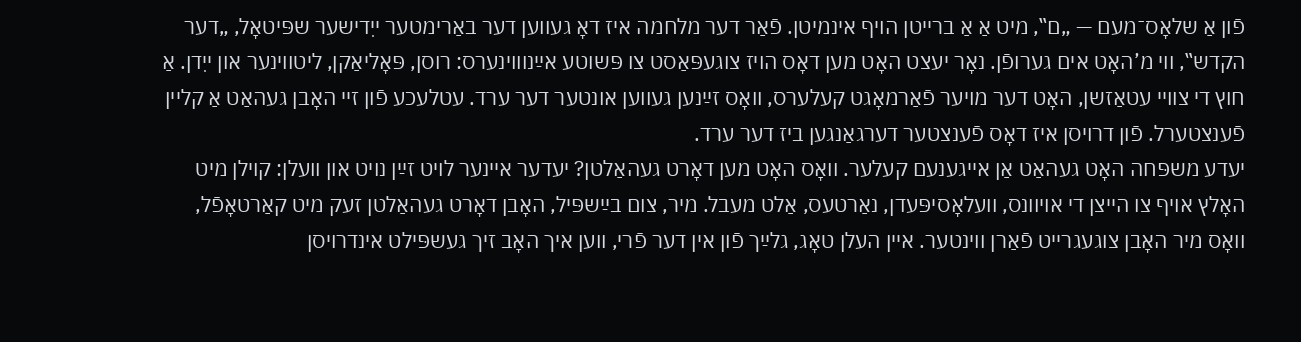פֿון אַ שלאָס־מעם — „ם‟, מיט אַ אַ ברייטן הויף אינמיטן. פֿאַר דער מלחמה איז דאָ געווען דער באַרימטער ייִדישער שפּיטאָל, „דער הקדש‟, ווי מ’האָט אים גערופֿן. נאָר יעצט האָט מען דאָס הויז צוגעפּאַסט צו פּשוטע אײַנוווינערס: רוסן, פּאָליאַקן, ליטווינער און ייִדן. אַ חוץ די צוויי עטאַזשן, האָט דער מויער פֿאַרמאָגט קעלערס, וואָס זײַנען געווען אונטער דער ערד. עטלעכע פֿון זיי האָבן געהאַט אַ קליין פֿענצטערל. פֿון דרויסן איז דאָס פֿענצטער דערגאַנגען ביז דער ערד.
יעדע משפּחה האָט געהאַט אַן אייגענעם קעלער. וואָס האָט מען דאָרט געהאַלטן? יעדער איינער לויט זײַן נויט און וועלן: קוילן מיט האָלץ אויף צו הייצן די אויוונס, וועלאָסיפּעדן, נאַרטעס, אַלט מעבל. מיר, צום בײַשפּיל, האָבן דאָרט געהאַלטן זעק מיט קאַרטאָפֿל, וואָס מיר האָבן צוגעגרייט פֿאַרן ווינטער. איין העלן טאָג, גלײַך פֿון אין דער פֿרי, ווען איך האָב זיך געשפּילט אינדרויסן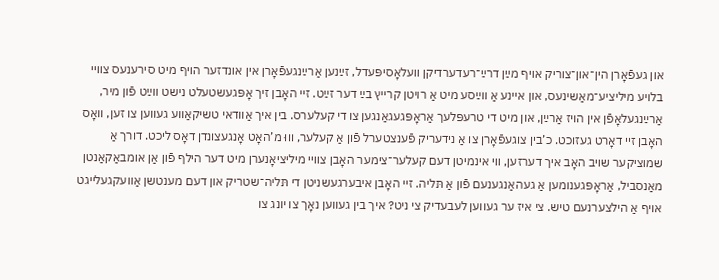און געפֿאָרן הין־און־צוריק אויף מײַן דרײַ־רעדערדיקן וועלאָסיפּעדל, זײַנען אַרײַנגעפֿאָרן אין אונדזער הויף מיט סירענעס צוויי בלויע מיליציע־מאַשינעס, און איינע אַ ווײַסע מיט אַ רויטן קרייץ בײַ דער זײַט. זיי האָבן זיך אָפּגעשטעלט נישט ווײַט פֿון מיר, אַרײַנגעלאָפֿן אין הויז אַרײַן, און מיט די טרעפּלעך אַראָפּגעגאַנגען צו די קעלערס. בין איך אַוודאי טשיקאַווע געווען צו זען, וואָס האָבן זיי דאָרט געזוכט. כ’בין צוגעפֿאָרן צו אַ נידעריק פֿענצטערל פֿון אַ קעלער, וווּ מ’האָט אָנגעצונדן דאָס ליכט. דורך אַ שמוציקער שויב האָב איך דערזען, ווי אינמיטן דעם קעלער־צימער האָבן צוויי מיליציאָנערן מיט דער הילף פֿון אַן אומבאַקאַנטן מאַנסביל, אַראָפּגענומען אַ געהאַנגענעם פֿון אַ תּליה. זיי האָבן איבערגעשניטן די תּליה־שטריק און דעם מענטשן אַוועקגעלייגט אויף אַ הילצערנעם טיש. צי איז ער געווען לעבעדיק צי ניט? איך בין געווען נאָך צו יונג צו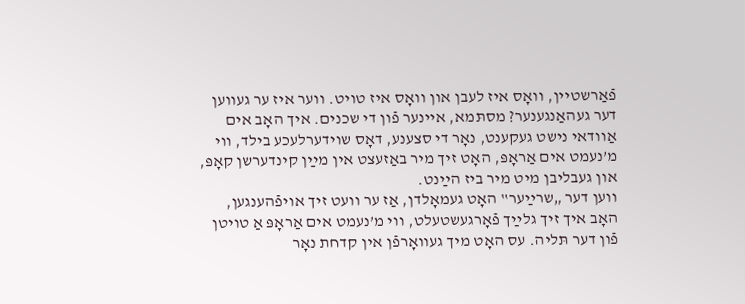פֿאַרשטיין, וואָס איז לעבן און וואָס איז טויט. ווער איז ער געווען דער געהאַנגענער? מסתּמא, איינער פֿון די שכנים. איך האָב אים אַוודאי נישט געקענט, נאָר די סצענע, דאָס שוידערלעכע בילד, ווי מ’נעמט אים אַראָפּ, האָט זיך מיר באַזעצט אין מײַן קינדערשן קאָפּ, און געבליבן מיט מיר ביז הײַנט.
ווען דער „שרײַער‟ האָט געמאָלדן, אַז ער וועט זיך אויפֿהענגען, האָב איך זיך גלײַך פֿאָרגעשטעלט, ווי מ’נעמט אים אַראָפּ אַ טויטן פֿון דער תּליה. עס האָט מיך געוואָרפֿן אין קדחת נאָר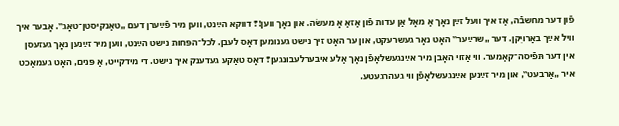פֿון דער מחשבֿה, אַז איך וועל זײַן נאָך אַ מאָל אַן עדות פֿון אַזאַ אָ מעשׂה. און נאָך ווען!? דווקא הײַנט, ווען מיר פֿײַערן דעם „טאַנקיסטן־טאָג‟. אָבער איך וויל אײַך באַרויִקן. דער „שרײַער‟ האָט נאָר געשרעקט, און ער האָט זיך נישט גענומען דאָס לעבן. לכל־הפּחות נישט הײַנט, ווען מיר זײַנען נאָך געזעסן אין דער תּפֿיסה־קאַמער. ווי אַזוי האָבן מיר אײַנגעשלאָפֿן נאָך אַלע איבערלעבונגען? דאָס טאַקע געדענק איך נישט. די מידקײט, אַ פּנים, האָט געמאַכט איר „אַרבעט‟, און מיר זײַנען אײַנגעשלאָפֿן ווי געהרגעטע.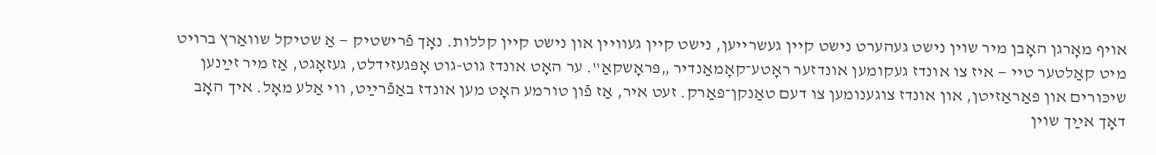אויף מאָרגן האָבן מיר שוין נישט געהערט נישט קיין געשרייען, נישט קיין געוויין און נישט קיין קללות. נאָך פֿרישטיק — אַ שטיקל שוואַרץ ברויט מיט קאַלטער טיי — איז צו אונדז געקומען אונדזער ראָטע־קאָמאַנדיר „פּראָשקאַ‟. ער האָט אונדז גוט-גוט אָפּגעזידלט, געזאָגט, אַז מיר זײַנען שיכּורים און פּאַראַזיטן, און אונדז צוגענומען צו דעם טאַנקן־פּאַרק. זעט איר, אַז פֿון טורמע האָט מען אונדז באַפֿרײַט, ווי אַלע מאָל. איך האָב דאָך אײַך שוין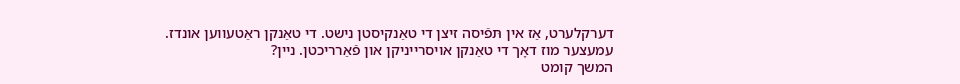דערקלערט, אַז אין תּפֿיסה זיצן די טאַנקיסטן נישט. די טאַנקן ראַטעווען אונדז. עמעצער מוז דאָך די טאַנקן אויסרייניקן און פֿאַרריכטן. ניין?
המשך קומט